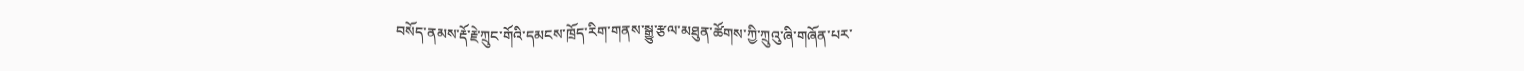བསོད་ནམས་རྡོ་རྗེ་ཀྲུང་གོའི་དམངས་ཁྲོད་རིག་གནས་སྒྱུ་རྩལ་མཐུན་ཚོགས་ཀྱི་ཀྲུའུ་ཞི་གཞོན་པར་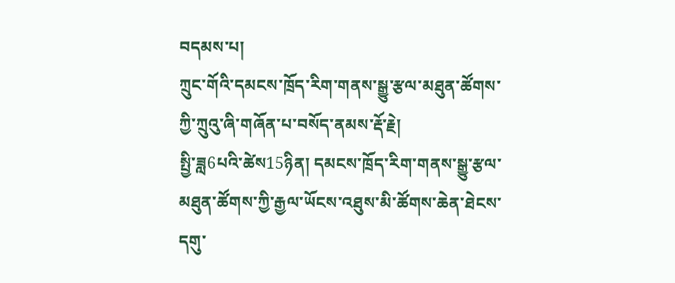བདམས་པ།
ཀྲུང་གོའི་དམངས་ཁྲོད་རིག་གནས་སྒྱུ་རྩལ་མཐུན་ཚོགས་ཀྱི་ཀྲུའུ་ཞི་གཞོན་པ་བསོད་ནམས་རྡོ་རྗེ།
སྤྱི་ཟླ6པའི་ཚེས15ཉིན། དམངས་ཁྲོད་རིག་གནས་སྒྱུ་རྩལ་མཐུན་ཚོགས་ཀྱི་རྒྱལ་ཡོངས་འཐུས་མི་ཚོགས་ཆེན་ཐེངས་དགུ་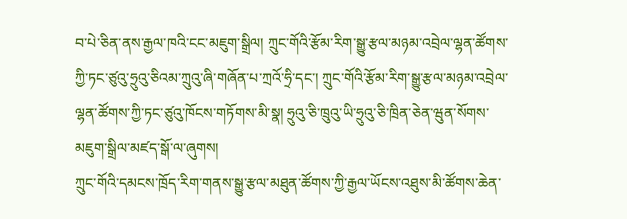བ་པེ་ཅིན་ནས་རྒྱལ་ཁའི་ངང་མཇུག་སྒྲིལ། ཀྲུང་གོའི་རྩོམ་རིག་སྒྱུ་རྩལ་མཉམ་འབྲེལ་ལྷན་ཚོགས་ཀྱི་ཏང་ཙུའུ་ཧྲུའུ་ཅིའམ་ཀྲུའུ་ཞི་གཞོན་པ་ཀྲའོ་ཧྲི་དང་། ཀྲུང་གོའི་རྩོམ་རིག་སྒྱུ་རྩལ་མཉམ་འབྲེལ་ལྷན་ཚོགས་ཀྱི་ཏང་ཙུའུ་ཁོངས་གཏོགས་མི་སྣ། ཧྲུའུ་ཅི་ཁྲུའུ་ཡི་ཧྲུའུ་ཅི་ཁྲིན་ཅེན་ཝུན་སོགས་མཇུག་སྒྲིལ་མཛད་སྒོ་ལ་ཞུགས།
ཀྲུང་གོའི་དམངས་ཁྲོད་རིག་གནས་སྒྱུ་རྩལ་མཐུན་ཚོགས་ཀྱི་རྒྱལ་ཡོངས་འཐུས་མི་ཚོགས་ཆེན་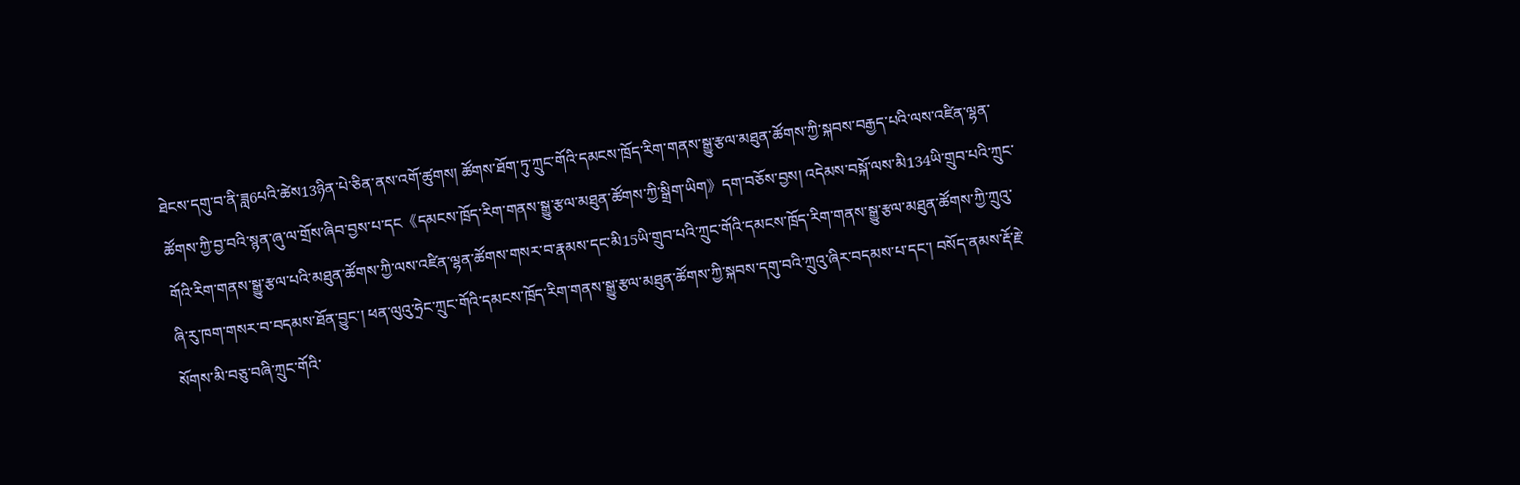ཐེངས་དགུ་བ་ནི་ཟླ6པའི་ཚེས13ཉིན་པེ་ཅིན་ནས་འགོ་ཚུགས། ཚོགས་ཐོག་ཏུ་ཀྲུང་གོའི་དམངས་ཁྲོད་རིག་གནས་སྒྱུ་རྩལ་མཐུན་ཚོགས་ཀྱི་སྐབས་བརྒྱད་པའི་ལས་འཛིན་ལྷན་ཚོགས་ཀྱི་བྱ་བའི་སྙན་ཞུ་ལ་གྲོས་ཞིབ་བྱས་པ་དང《དམངས་ཁྲོད་རིག་གནས་སྒྱུ་རྩལ་མཐུན་ཚོགས་ཀྱི་སྒྲིག་ཡིག》དག་བཅོས་བྱས། འདེམས་བསྐོ་ལས་མི134ཡི་གྲུབ་པའི་ཀྲུང་གོའི་རིག་གནས་སྒྱུ་རྩལ་པའི་མཐུན་ཚོགས་ཀྱི་ལས་འཛིན་ལྷན་ཚོགས་གསར་བ་རྣམས་དང་མི15ཡི་གྲུབ་པའི་ཀྲུང་གོའི་དམངས་ཁྲོད་རིག་གནས་སྒྱུ་རྩལ་མཐུན་ཚོགས་ཀྱི་ཀྲུའུ་ཞི་རུ་ཁག་གསར་བ་བདམས་ཐོན་བྱུང་། ཕན་ལུའུ་ཧྲེང་ཀྲུང་གོའི་དམངས་ཁྲོད་རིག་གནས་སྒྱུ་རྩལ་མཐུན་ཚོགས་ཀྱི་སྐབས་དགུ་བའི་ཀྲུའུ་ཞིར་བདམས་པ་དང་། བསོད་ནམས་རྡོ་རྗེ་སོགས་མི་བཅུ་བཞི་ཀྲུང་གོའི་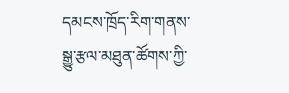དམངས་ཁྲོད་རིག་གནས་སྒྱུ་རྩལ་མཐུན་ཚོགས་ཀྱི་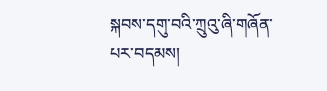སྐབས་དགུ་བའི་ཀྲུའུ་ཞི་གཞོན་པར་བདམས།